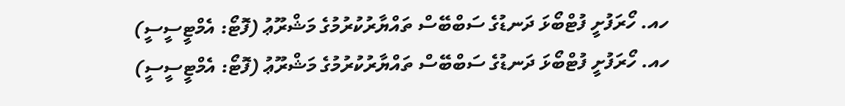ހއ. ހޯރަފުށީ ފުޓްބޯޅަ ދަނޑުގެ ސަބްބޭސް ތައްޔާރުކުރުމުގެ މަޝްރޫޢު (ފޮޓޯ: އެމްޓީސީސީ)
ހއ. ހޯރަފުށީ ފުޓްބޯޅަ ދަނޑުގެ ސަބްބޭސް ތައްޔާރުކުރުމުގެ މަޝްރޫޢު (ފޮޓޯ: އެމްޓީސީސީ)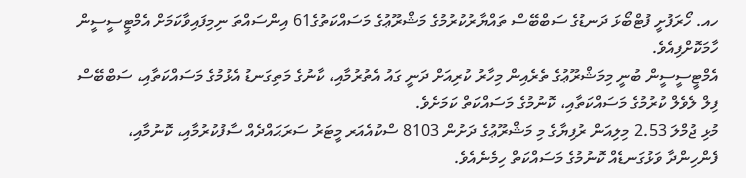ހއ. ހޯރަފުށީ ފުޓްބޯޅަ ދަނޑުގެ ސަބްބޭސް ތައްޔާރުކުރުމުގެ މަޝްރޫޢުގެ މަސައްކަތުގެ61 އިންސައްތަ ނިމިފައިވާކަމަށް އެމްޓީސީސީން ހާމަކޮށްފިއެވެ.
އެމްޓީސީސީން ބުނީ މިމަޝްރޫޢުގެ ތެރެއިން މިހާރު ކުރިއަށް ދަނީ ގައު އެތުރުމާއި، ކާނުގެ މަތިގަނޑު އެޅުމުގެ މަސައްކަތާއި، ސަބްބޭސް ފިލް ލެވެލް ކުރުމުގެ މަސައްކަތާއި، ކޮނުމުގެ މަސައްކަތް ކަމަށެވެ.
މުޅި ޖުމްލަ 2.53 މިލިއަން ރުފިޔާގެ މި މަޝްރޫޢުގެ ދަށުން 8103 ސްކުއެއަރ މީޓަރު ސަރަޙައްދެއް ސާފުކުރުމާއި، ކޮނުމާއި، ފެންހިންދާ ވަޅުގަނޑެއް ކޮނުމުގެ މަސައްކަތް ހިމެނެއެވެ.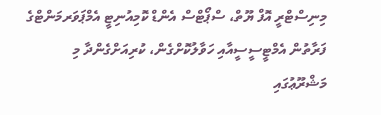މިނިސްޓްރީ އޮފް ޔޫތް، ސްޕޯޓްސް އެންޑް ކޮމިއުނިޓީ އެމްޕަވަރމަންޓްގެ ފަރާތުން އެމްޓީސީސީއާއި ހަވާލުކޮށްގެން، ކުރިއަށްގެންދާ މި މަޝްރޫޢުގައި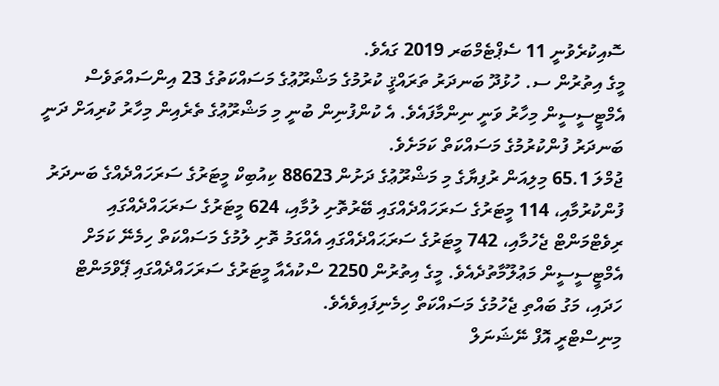ސޮއިކުރެވުނީ 11 ސެޕްޓެމްބަރ 2019 ގައެވެ.
މީގެ އިތުރުން ސ. ހުޅުދޫ ބަނދަރު ތަރައްޤީ ކުރުމުގެ މަޝްރޫޢުގެ މަސައްކަތުގެ 23 އިންސައްތަވެސް އެމްޓީސީސީން މިހާރު ވަނީ ނިންމާފައެވެ. އެ ކުންފުނިން ބުނީ މި މަޝްރޫޢުގެ ތެރެއިން މިހާރު ކުރިއަށް ދަނީ ބަނދަރު ފުންކުރުމުގެ މަސައްކަތް ކަމަށެވެ.
ޖުމްލަ 65.1 މިލިއަން ރުފިޔާގެ މި މަޝްރޫޢުގެ ދަށުން 88623 ކިއުބިކް މީޓަރުގެ ސަރަހައްދެއްގެ ބަނދަރު ފުންކުރުމާއި، 114 މީޓަރުގެ ސަރަހައްދެއްގައި ބޭރުތޮށި ލުމާއި، 624 މީޓަރުގެ ސަރަޙައްދެއްގައި ރިވެޓްމަންޓް ޖެހުމާއި، 742 މީޓަރުގެ ސަރަޙައްދެއްގައި އެއްގަމު ތޮށި ލުމުގެ މަސައްކަތް ހިމެނޭ ކަމަށް އެމްޓީސީސީން މަޢުލޫމާތުދެއެވެ. މީގެ އިތުރުން 2250 ސްކުއެއާ މީޓަރުގެ ސަރަހައްދެއްގައި ޕޭވްމަންޓް ހަދައި، މަގު ބައްތި ޖެހުމުގެ މަސައްކަތް ހިމެނިފައިވެއެވެ.
މިނިސްޓްރީ އޮފް ނޭޝަނަލް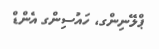ޕްލޭނިންގ، ހައުސިންގ އެންޑް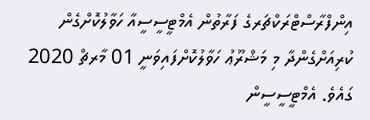އިންފްރާސްޓްރަކްޗަރގެ ފަރާތުން އެމްޓީސީސީއާ ހަވާލުކޮށްގެން ކުރިއަށްގެންދާ މި މަޝްރޫޢު ހަވާލުކޮށްފައިވަނީ 01 މާރޗް 2020 ގައެވެ. އެމްޓީސީސީން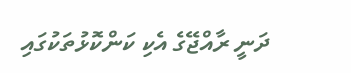ދަނީ ރާއްޖޭގެ އެކި ކަންކޮޅުތަކުގައި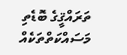ތަރައްޤީގެ ބޮޑެތި މަސައްކަތްތަކެއް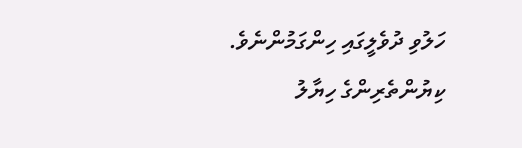ހަލުވި ދުވެލީގައި ހިންގަމުންނެވެ.
ކިޔުންތެރިންގެ ހިޔާލު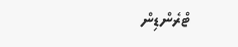ޓްރެންޑިން